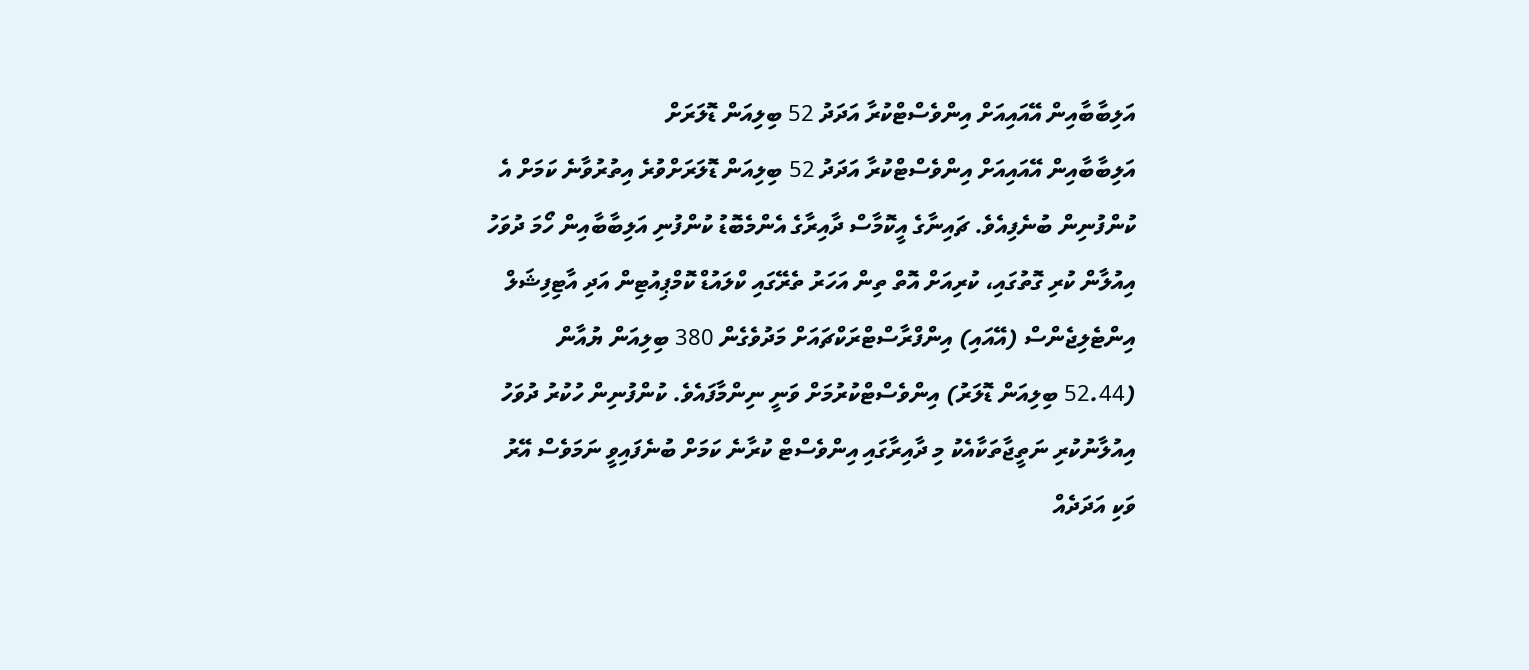އަލިބާބާއިން އޭއައިއަށް އިންވެސްޓްކުރާ އަދަދު 52 ބިލިއަން ޑޮލަރަށް
އަލިބާބާއިން އޭއައިއަށް އިންވެސްޓްކުރާ އަދަދު 52 ބިލިއަން ޑޮލަރަށްވުރެ އިތުރުވާނެ ކަމަށް އެ ކުންފުނިން ބުނެފިއެވެ. ޗައިނާގެ އީކޮމާސް ދާއިރާގެ އެންމެބޮޑު ކުންފުނި އަލިބާބާއިން ހޯމަ ދުވަހު އިއުލާން ކުރި ގޮތުގައި، ކުރިއަށް އޮތް ތިން އަހަރު ތެރޭގައި ކްލައުޑް ކޮމްޕިއުޓިން އަދި އާޓިފިޝަލް އިންޓެލިޖެންސް (އޭއައި) އިންފްރާސްޓްރަކްޗައަށް މަދުވެގެން 380 ބިލިއަން ޔުއާން (52.44 ބިލިއަން ޑޮލަރު) އިންވެސްޓްކުރުމަށް ވަނީ ނިންމާފައެވެ. ކުންފުނިން ހުކުރު ދުވަހު އިއުލާނުކުރި ނަތީޖާތަކާއެކު މި ދާއިރާގައި އިންވެސްޓް ކުރާނެ ކަމަށް ބުނެފައިވީ ނަމަވެސް އޭރު ވަކި އަދަދެއް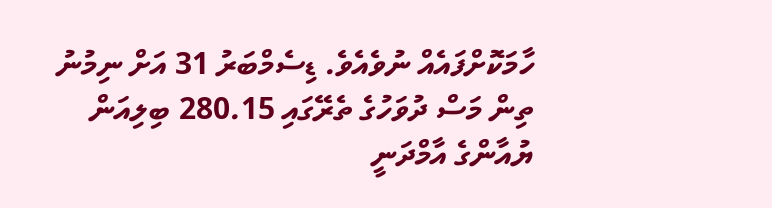ހާމަކޮށްފައެއް ނުވެއެވެ. ޑިސެމްބަރު 31 އަށް ނިމުނު ތިން މަސް ދުވަހުގެ ތެރޭގައި 280.15 ބިލިއަން ޔުއާންގެ އާމްދަނީ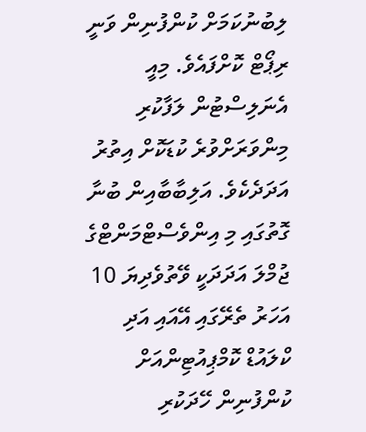ލިބުނުކަމަށް ކުންފުނިން ވަނީ ރިޕޯޓް ކޮށްފައެވެ. މިއީ އެނަލިސްޓުން ލަފާކުރި މިންވަރަށްވުރެ ކުޑަކޮށް އިތުރު އަދަދެކެވެ. އަލިބާބާއިން ބުނާ ގޮތުގައި މި އިންވެސްޓްމަންޓްގެ ޖުމްލަ އަދަދަކީ ވޭތުވެދިޔަ 10 އަހަރު ތެރޭގައި އޭއައި އަދި ކްލައުޑް ކޮމްޕިއުޓިންއަށް ކުންފުނިން ހޭދަކުރި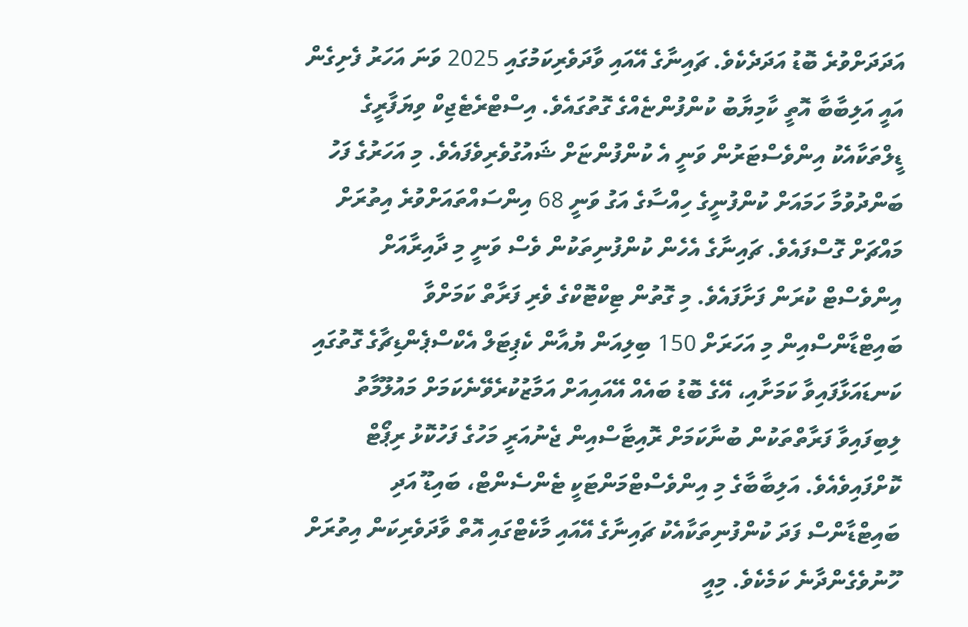އަދަދަށްވުރެ ބޮޑު އަދަދެކެވެ. ޗައިނާގެ އޭއައި ވާދަވެރިކަމުގައި 2025 ވަނަ އަހަރު ފެށިގެން އައީ އަލިބާބާ އޮތީ ކާމިޔާބު ކުންފުންޏެއްގެ ގޮތުގައެވެ. އިސްޓްރެޓެޖިކް ވިޔަފާރީގެ ޑީލްތަކާއެކު އިންވެސްޓަރުން ވަނީ އެ ކުންފުންޏަށް ޝައުގުވެރިވެފައެވެ. މި އަހަރުގެ ފަހު ބަންދުވުމާ ހަމައަށް ކުންފުނީގެ ހިއްސާގެ އަގު ވަނީ 68 އިންސައްތައަށްވުރެ އިތުރަށް މައްޗަށް ގޮސްފައެވެ. ޗައިނާގެ އެހެން ކުންފުނިތަކުން ވެސް ވަނީ މި ދާއިރާއަށް އިންވެސްޓް ކުރަން ފަށާފައެވެ. މި ގޮތުން ޓިކްޓޮކްގެ ވެރި ފަރާތް ކަމަށްވާ ބައިޓްޑާންސްއިން މި އަހަރަށް 150 ބިލިއަން ޔުއާން ކެޕިޓަލް އެކްސްޕެންޑިޗާގެ ގޮތުގައި ކަނޑައަޅާފައިވާ ކަމަށާއި، އޭގެ ބޮޑު ބައެއް އޭއައިއަށް އަމާޒުކުރެވޭނެކަމަށް މައުލޫމާތު ލިބިފައިވާ ފަރާތްތަކުން ބުނާކަމަށް ރޮއިޓާސްއިން ޖެނުއަރީ މަހުގެ ފަހުކޮޅު ރިޕޯޓް ކޮށްފައިވެއެވެ. އަލިބާބާގެ މި އިންވެސްޓްމަންޓަކީ ޓެންސެންޓް، ބައިޑޫ އަދި ބައިޓްޑާންސް ފަދަ ކުންފުނިތަކާއެކު ޗައިނާގެ އޭއައި މާކެޓްގައި އޮތް ވާދަވެރިކަން އިތުރަށް ހޫނުވެގެންދާނެ ކަމެކެވެ. މިއީ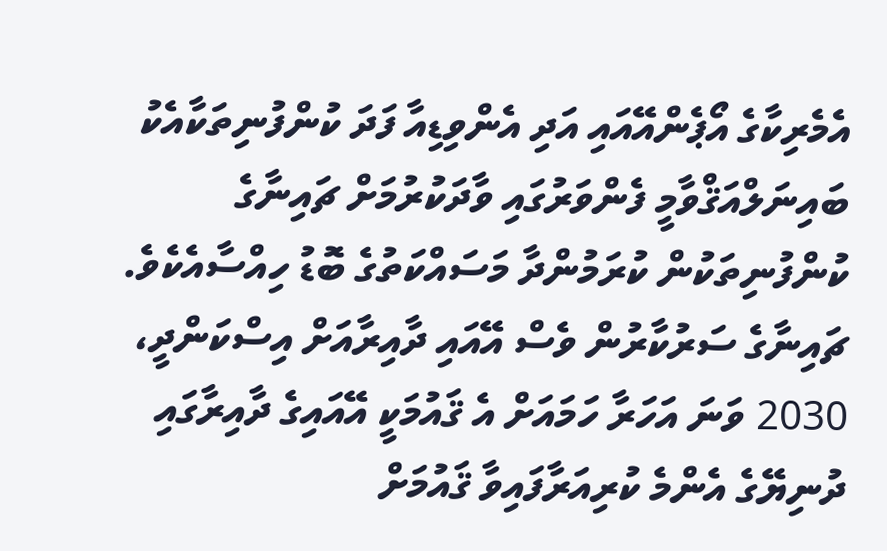އެމެރިކާގެ އޯޕެންއޭއައި އަދި އެންވިޑިއާ ފަދަ ކުންފުނިތަކާއެކު ބައިނަލްއަޤްވާމީ ފެންވަރުގައި ވާދަކުރުމަށް ޗައިނާގެ ކުންފުނިތަކުން ކުރަމުންދާ މަސައްކަތުގެ ބޮޑު ހިއްސާއެކެވެ. ޗައިނާގެ ސަރުކާރުން ވެސް އޭއައި ދާއިރާއަށް އިސްކަންދީ، 2030 ވަނަ އަހަރާ ހަމައަށް އެ ޤައުމަކީ އޭއައިގެ ދާއިރާގައި ދުނިޔޭގެ އެންމެ ކުރިއަރާފައިވާ ޤައުމަށް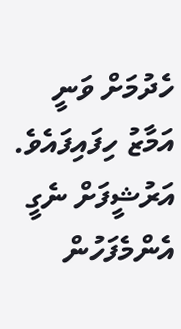ހެދުމަށް ވަނީ އަމާޒު ހިފައިފައެވެ.
އަރުޝީފަށް ނެގީ
އެންމެފަހުން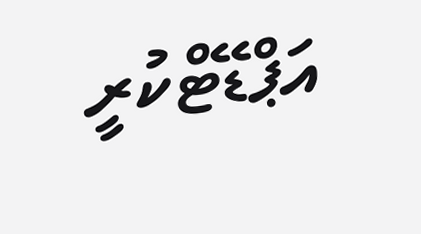އަޕްޑޭޓްކުރީ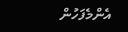އެންމެފަހުން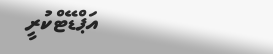އަޕްޑޭޓްކުރީ